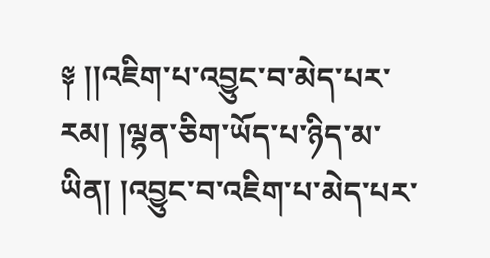༈ །།འཇིག་པ་འབྱུང་བ་མེད་པར་རམ། །ལྷན་ཅིག་ཡོད་པ་ཉིད་མ་ཡིན། །འབྱུང་བ་འཇིག་པ་མེད་པར་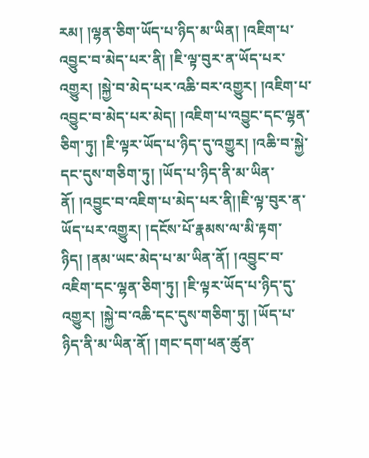རམ། །ལྷན་ཅིག་ཡོད་པ་ཉིད་མ་ཡིན། །འཇིག་པ་འབྱུང་བ་མེད་པར་ནི། །ཇི་ལྟ་བུར་ན་ཡོད་པར་འགྱུར། །སྐྱེ་བ་མེད་པར་འཆི་བར་འགྱུར། །འཇིག་པ་འབྱུང་བ་མེད་པར་མེད། །འཇིག་པ་འབྱུང་དང་ལྷན་ཅིག་ཏུ། །ཇི་ལྟར་ཡོད་པ་ཉིད་དུ་འགྱུར། །འཆི་བ་སྐྱེ་དང་དུས་གཅིག་ཏུ། །ཡོད་པ་ཉིད་ནི་མ་ཡིན་ནོ། །འབྱུང་བ་འཇིག་པ་མེད་པར་ནི།།ཇི་ལྟ་བུར་ན་ཡོད་པར་འགྱུར། །དངོས་པོ་རྣམས་ལ་མི་རྟག་ཉིད། །ནམ་ཡང་མེད་པ་མ་ཡིན་ནོ། །འབྱུང་བ་འཇིག་དང་ལྷན་ཅིག་ཏུ། །ཇི་ལྟར་ཡོད་པ་ཉིད་དུ་འགྱུར། །སྐྱེ་བ་འཆི་དང་དུས་གཅིག་ཏུ། །ཡོད་པ་ཉིད་ནི་མ་ཡིན་ནོ། །གང་དག་ཕན་ཚུན་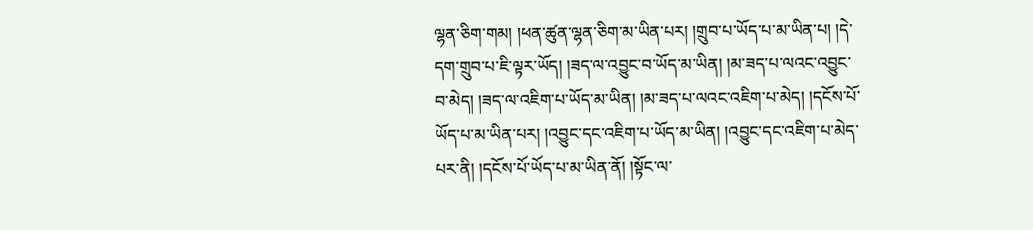ལྷན་ཅིག་གམ། །ཕན་ཚུན་ལྷན་ཅིག་མ་ཡིན་པར། །གྲུབ་པ་ཡོད་པ་མ་ཡིན་པ། །དེ་དག་གྲུབ་པ་ཇི་ལྟར་ཡོད། །ཟད་ལ་འབྱུང་བ་ཡོད་མ་ཡིན། །མ་ཟད་པ་ལའང་འབྱུང་བ་མེད། །ཟད་ལ་འཇིག་པ་ཡོད་མ་ཡིན། །མ་ཟད་པ་ལའང་འཇིག་པ་མེད། །དངོས་པོ་ཡོད་པ་མ་ཡིན་པར། །འབྱུང་དང་འཇིག་པ་ཡོད་མ་ཡིན། །འབྱུང་དང་འཇིག་པ་མེད་པར་ནི། །དངོས་པོ་ཡོད་པ་མ་ཡིན་ནོ། །སྟོང་ལ་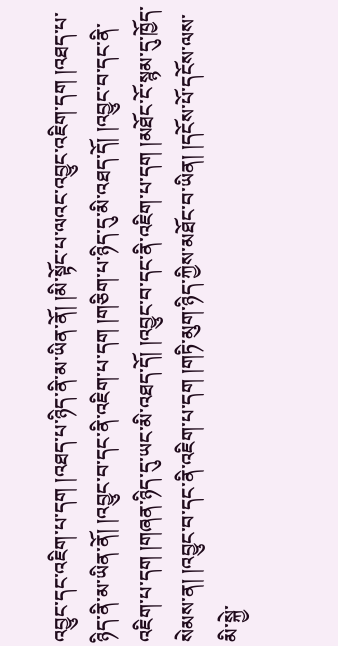འབྱུང་དང་འཇིག་པ་དག །འཐད་པ་ཉིད་ནི་མ་ཡིན་ནོ། །མི་སྟོང་པ་ལའང་འབྱུང་འཇིག་དག །འཐད་པ་ཉིད་ནི་མ་ཡིན་ནོ། །འབྱུང་བ་དང་ནི་འཇིག་པ་དག །གཅིག་པ་ཉིད་དུ་མི་འཐད་དོ། །འབྱུང་བ་དང་ནི་འཇིག་པ་དག །གཞན་ཉིད་དུ་ཡང་མི་འཐད་དོ། །འབྱུང་བ་དང་ནི་འཇིག་པ་དག །མཐོང་ངོ་སྙམ་དུ་ཁྱོད་སེམས་ན། །འབྱུང་བ་དང་ནི་འཇིག་པ་དག །གཏི་མུག་ཉིད་ཀྱིས་མཐོང་བ་ཡིན། །དངོས་པོ་དངོས་ལས་མི་སྐྱེ་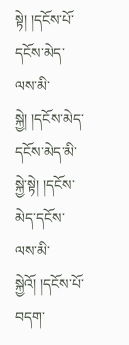སྟེ། །དངོས་པོ་དངོས་མེད་ལས་མི་སྐྱེ། །དངོས་མེད་དངོས་མེད་མི་སྐྱེ་སྟེ། །དངོས་མེད་དངོས་ལས་མི་སྐྱེའོ། །དངོས་པོ་བདག་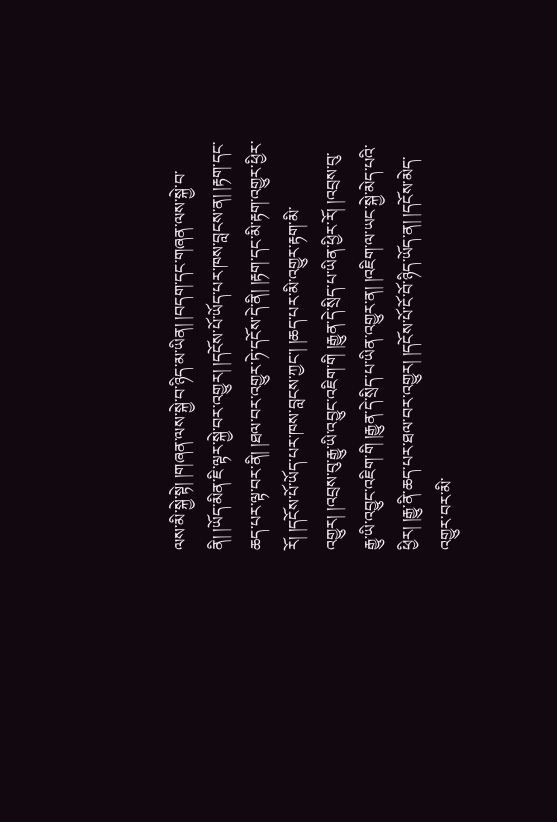ལས་མི་སྐྱེ་སྟེ། །གཞན་ལས་སྐྱེ་བ་ཉིད་མ་ཡིན། །བདག་དང་གཞན་ལས་སྐྱེ་བ་ནི། །ཡོད་མིན་ཇི་ལྟར་སྐྱེ་བར་འགྱུར། །དངོས་པོ་ཡོད་པར་ཁས་བླངས་ན། །རྟག་དང་ཆད་པར་ལྟ་བར་ནི། །ཐལ་བར་འགྱུར་ཏེ་དངོས་དེ་ནི། །རྟག་དང་མི་རྟག་འགྱུར་ཕྱིར་རོ། །དངོས་པོ་ཡོད་པར་ཁས་བླངས་ཀྱང་། །ཆད་པར་མི་འགྱུར་རྟག་མི་འགྱུར། །འབྲས་བུ་རྒྱུ་ཡི་འབྱུང་འཇིག་གི །རྒྱུན་དེ་སྲིད་པ་ཡིན་ཕྱིར་རོ། །འབྲས་བུ་རྒྱུ་ཡི་འབྱུང་འཇིག་གི །རྒྱུན་དེ་སྲིད་པ་ཡིན་འགྱུར་ན། །འཇིག་ལ་ཡང་སྐྱེ་མེད་པའི་ཕྱིར། །རྒྱུ་ནི་ཆད་པར་ཐལ་བར་འགྱུར། །དངོས་པོ་ངོ་བོ་ཉིད་ཡོད་ན། །དངོས་མེད་འགྱུར་བར་མི་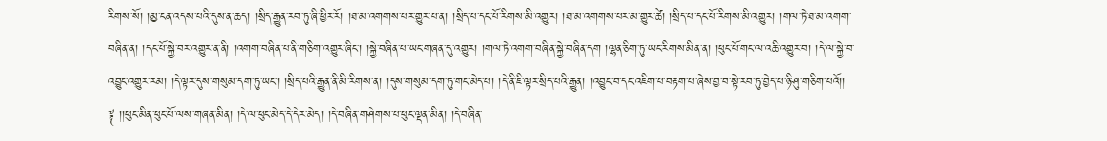རིགས་སོ། །མྱ་ངན་འདས་པའི་དུས་ན་ཆད། །སྲིད་རྒྱུན་རབ་ཏུ་ཞི་ཕྱིར་རོ། །ཐ་མ་འགགས་པར་གྱུར་པ་ན། །སྲིད་པ་དང་པོ་རིགས་མི་འགྱུར། །ཐ་མ་འགགས་པར་མ་གྱུར་ཚེ། །སྲིད་པ་དང་པོ་རིགས་མི་འགྱུར། །གལ་ཏེ་ཐ་མ་འགག་བཞིན་ན། །དང་པོ་སྐྱེ་བར་འགྱུར་ན་ནི། །འགག་བཞིན་པ་ནི་གཅིག་འགྱུར་ཞིང་། །སྐྱེ་བཞིན་པ་ཡང་གཞན་དུ་འགྱུར། །གལ་ཏེ་འགག་བཞིན་སྐྱེ་བཞིན་དག །ལྷན་ཅིག་ཏུ་ཡང་རིགས་མིན་ན། །ཕུང་པོ་གང་ལ་འཆི་འགྱུར་བ། །དེ་ལ་སྐྱེ་བ་འབྱུང་འགྱུར་རམ། །དེ་ལྟར་དུས་གསུམ་དག་ཏུ་ཡང་། །སྲིད་པའི་རྒྱུན་ནི་མི་རིགས་ན། །དུས་གསུམ་དག་ཏུ་གང་མེད་པ། །དེ་ནི་ཇི་ལྟར་སྲིད་པའི་རྒྱུན། །འབྱུང་བ་དང་འཇིག་པ་བརྟག་པ་ཞེས་བྱ་བ་སྟེ་རབ་ཏུ་བྱེད་པ་ཉི་ཤུ་གཅིག་པའོ།།
༈ །།ཕུང་མིན་ཕུང་པོ་ལས་གཞན་མིན། །དེ་ལ་ཕུང་མེད་དེ་དེར་མེད། །དེ་བཞིན་གཤེགས་པ་ཕུང་ལྡན་མིན། །དེ་བཞིན་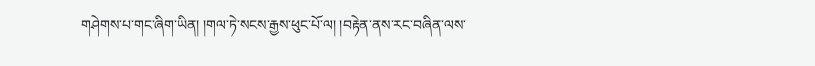གཤེགས་པ་གང་ཞིག་ཡིན། །གལ་ཏེ་སངས་རྒྱས་ཕུང་པོ་ལ། །བརྟེན་ནས་རང་བཞིན་ལས་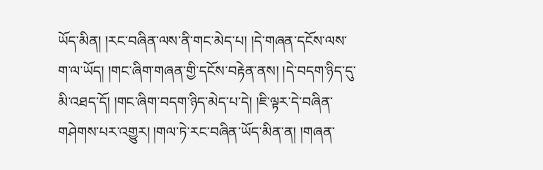ཡོད་མིན། །རང་བཞིན་ལས་ནི་གང་མེད་པ། །དེ་གཞན་དངོས་ལས་ག་ལ་ཡོད། །གང་ཞིག་གཞན་གྱི་དངོས་བརྟེན་ནས། །དེ་བདག་ཉིད་དུ་མི་འཐད་དོ། །གང་ཞིག་བདག་ཉིད་མེད་པ་དེ། །ཇི་ལྟར་དེ་བཞིན་གཤེགས་པར་འགྱུར། །གལ་ཏེ་རང་བཞིན་ཡོད་མིན་ན། །གཞན་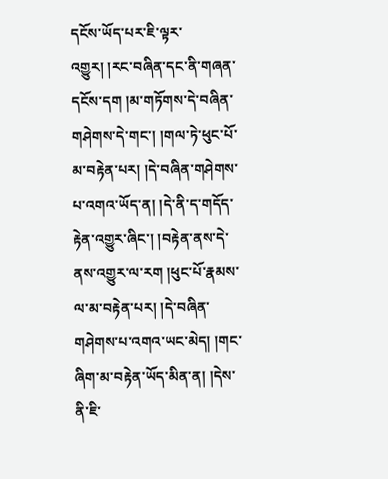དངོས་ཡོད་པར་ཇི་ལྟར་འགྱུར། །རང་བཞིན་དང་ནི་གཞན་དངོས་དག །མ་གཏོགས་དེ་བཞིན་གཤེགས་དེ་གང་། །གལ་ཏེ་ཕུང་པོ་མ་བརྟེན་པར། །དེ་བཞིན་གཤེགས་པ་འགའ་ཡོད་ན། །དེ་ནི་ད་གདོད་རྟེན་འགྱུར་ཞིང་། །བརྟེན་ནས་དེ་ནས་འགྱུར་ལ་རག །ཕུང་པོ་རྣམས་ལ་མ་བརྟེན་པར། །དེ་བཞིན་གཤེགས་པ་འགའ་ཡང་མེད། །གང་ཞིག་མ་བརྟེན་ཡོད་མིན་ན། །དེས་ནི་ཇི་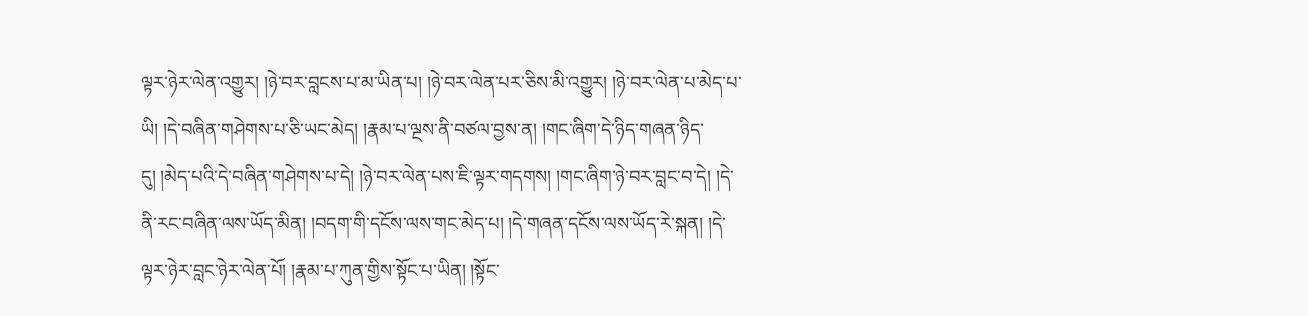ལྟར་ཉེར་ལེན་འགྱུར། །ཉེ་བར་བླངས་པ་མ་ཡིན་པ། །ཉེ་བར་ལེན་པར་ཅིས་མི་འགྱུར། །ཉེ་བར་ལེན་པ་མེད་པ་ཡི། །དེ་བཞིན་གཤེགས་པ་ཅི་ཡང་མེད། །རྣམ་པ་ལྔས་ནི་བཙལ་བྱས་ན། །གང་ཞིག་དེ་ཉིད་གཞན་ཉིད་དུ། །མེད་པའི་དེ་བཞིན་གཤེགས་པ་དེ། །ཉེ་བར་ལེན་པས་ཇི་ལྟར་གདགས། །གང་ཞིག་ཉེ་བར་བླང་བ་དེ། །དེ་ནི་རང་བཞིན་ལས་ཡོད་མིན། །བདག་གི་དངོས་ལས་གང་མེད་པ། །དེ་གཞན་དངོས་ལས་ཡོད་རེ་སྐན། །དེ་ལྟར་ཉེར་བླང་ཉེར་ལེན་པོ། །རྣམ་པ་ཀུན་གྱིས་སྟོང་པ་ཡིན། །སྟོང་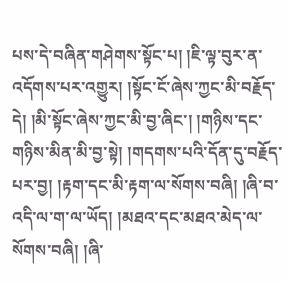པས་དེ་བཞིན་གཤེགས་སྟོང་པ། །ཇི་ལྟ་བུར་ན་འདོགས་པར་འགྱུར། །སྟོང་ངོ་ཞེས་ཀྱང་མི་བརྗོད་དེ། །མི་སྟོང་ཞེས་ཀྱང་མི་བྱ་ཞིང་། །གཉིས་དང་གཉིས་མིན་མི་བྱ་སྟེ། །གདགས་པའི་དོན་དུ་བརྗོད་པར་བྱ། །རྟག་དང་མི་རྟག་ལ་སོགས་བཞི། །ཞི་བ་འདི་ལ་ག་ལ་ཡོད། །མཐའ་དང་མཐའ་མེད་ལ་སོགས་བཞི། །ཞི་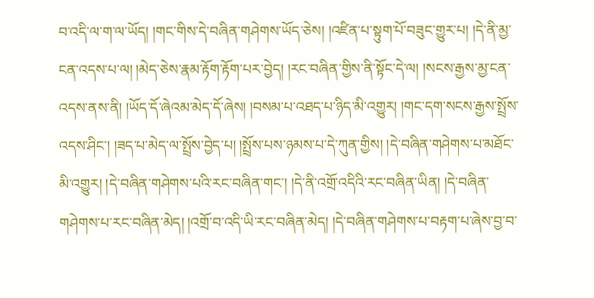བ་འདི་ལ་ག་ལ་ཡོད། །གང་གིས་དེ་བཞིན་གཤེགས་ཡོད་ཅེས། །འཛིན་པ་སྟུག་པོ་བཟུང་གྱུར་པ། །དེ་ནི་མྱ་ངན་འདས་པ་ལ། །མེད་ཅེས་རྣམ་རྟོག་རྟོག་པར་བྱེད། །རང་བཞིན་གྱིས་ནི་སྟོང་དེ་ལ། །སངས་རྒྱས་མྱ་ངན་འདས་ནས་ནི། །ཡོད་དོ་ཞེའམ་མེད་དོ་ཞེས། །བསམ་པ་འཐད་པ་ཉིད་མི་འགྱུར། །གང་དག་སངས་རྒྱས་སྤྲོས་འདས་ཤིང་། །ཟད་པ་མེད་ལ་སྤྲོས་བྱེད་པ། །སྤྲོས་པས་ཉམས་པ་དེ་ཀུན་གྱིས། །དེ་བཞིན་གཤེགས་པ་མཐོང་མི་འགྱུར། །དེ་བཞིན་གཤེགས་པའི་རང་བཞིན་གང་། །དེ་ནི་འགྲོ་འདིའི་རང་བཞིན་ཡིན། །དེ་བཞིན་གཤེགས་པ་རང་བཞིན་མེད། །འགྲོ་བ་འདི་ཡི་རང་བཞིན་མེད། །དེ་བཞིན་གཤེགས་པ་བརྟག་པ་ཞེས་བྱ་བ་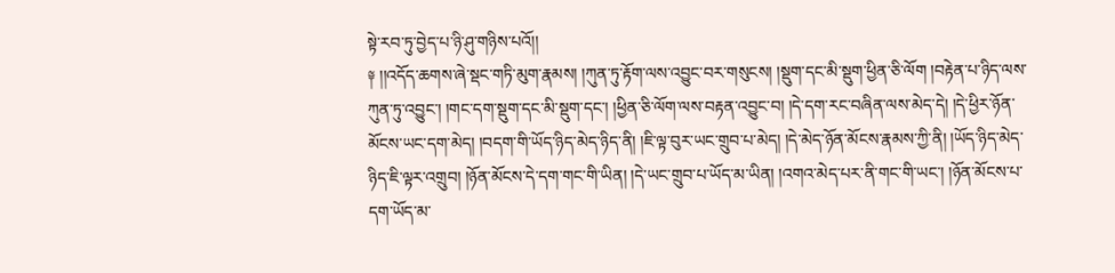སྟེ་རབ་ཏུ་བྱེད་པ་ཉི་ཤུ་གཉིས་པའོ།།
༈ །།འདོད་ཆགས་ཞེ་སྡང་གཏི་མུག་རྣམས། །ཀུན་ཏུ་རྟོག་ལས་འབྱུང་བར་གསུངས། །སྡུག་དང་མི་སྡུག་ཕྱིན་ཅི་ལོག །བརྟེན་པ་ཉིད་ལས་ཀུན་ཏུ་འབྱུང་། །གང་དག་སྡུག་དང་མི་སྡུག་དང་། །ཕྱིན་ཅི་ལོག་ལས་བརྟན་འབྱུང་བ། །དེ་དག་རང་བཞིན་ལས་མེད་དེ། །དེ་ཕྱིར་ཉོན་མོངས་ཡང་དག་མེད། །བདག་གི་ཡོད་ཉིད་མེད་ཉིད་ནི། །ཇི་ལྟ་བུར་ཡང་གྲུབ་པ་མེད། །དེ་མེད་ཉོན་མོངས་རྣམས་ཀྱི་ནི། །ཡོད་ཉིད་མེད་ཉིད་ཇི་ལྟར་འགྲུབ། །ཉོན་མོངས་དེ་དག་གང་གི་ཡིན། །དེ་ཡང་གྲུབ་པ་ཡོད་མ་ཡིན། །འགའ་མེད་པར་ནི་གང་གི་ཡང་། །ཉོན་མོངས་པ་དག་ཡོད་མ་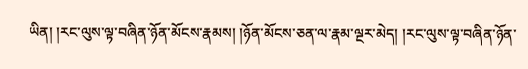ཡིན། །རང་ལུས་ལྟ་བཞིན་ཉོན་མོངས་རྣམས། །ཉོན་མོངས་ཅན་ལ་རྣམ་ལྔར་མེད། །རང་ལུས་ལྟ་བཞིན་ཉོན་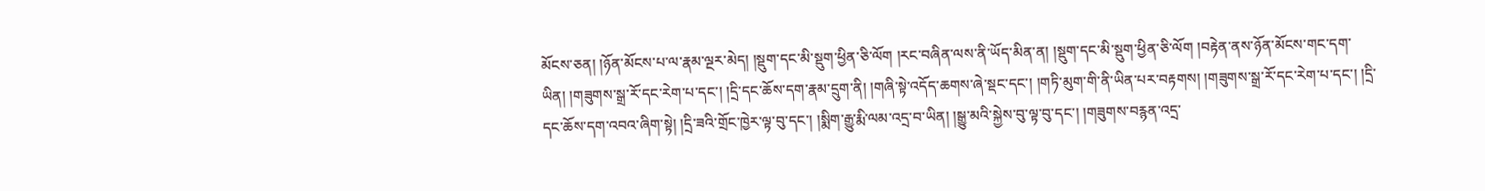མོངས་ཅན། །ཉོན་མོངས་པ་ལ་རྣམ་ལྔར་མེད། །སྡུག་དང་མི་སྡུག་ཕྱིན་ཅི་ལོག །རང་བཞིན་ལས་ནི་ཡོད་མིན་ན། །སྡུག་དང་མི་སྡུག་ཕྱིན་ཅི་ལོག །བརྟེན་ནས་ཉོན་མོངས་གང་དག་ཡིན། །གཟུགས་སྒྲ་རོ་དང་རེག་པ་དང་། །དྲི་དང་ཆོས་དག་རྣམ་དྲུག་ནི། །གཞི་སྟེ་འདོད་ཆགས་ཞེ་སྡང་དང་། །གཏི་མུག་གི་ནི་ཡིན་པར་བརྟགས། །གཟུགས་སྒྲ་རོ་དང་རེག་པ་དང་། །དྲི་དང་ཆོས་དག་འབའ་ཞིག་སྟེ། །དྲི་ཟའི་གྲོང་ཁྱེར་ལྟ་བུ་དང་། །སྨིག་རྒྱུ་རྨི་ལམ་འདྲ་བ་ཡིན། །སྒྱུ་མའི་སྐྱེས་བུ་ལྟ་བུ་དང་། །གཟུགས་བརྙན་འདྲ་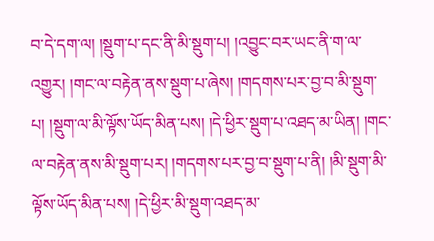བ་དེ་དག་ལ། །སྡུག་པ་དང་ནི་མི་སྡུག་པ། །འབྱུང་བར་ཡང་ནི་ག་ལ་འགྱུར། །གང་ལ་བརྟེན་ནས་སྡུག་པ་ཞེས། །གདགས་པར་བྱ་བ་མི་སྡུག་པ། །སྡུག་ལ་མི་ལྟོས་ཡོད་མིན་པས། །དེ་ཕྱིར་སྡུག་པ་འཐད་མ་ཡིན། །གང་ལ་བརྟེན་ནས་མི་སྡུག་པར། །གདགས་པར་བྱ་བ་སྡུག་པ་ནི། །མི་སྡུག་མི་ལྟོས་ཡོད་མིན་པས། །དེ་ཕྱིར་མི་སྡུག་འཐད་མ་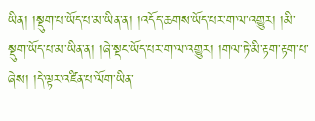ཡིན། །སྡུག་པ་ཡོད་པ་མ་ཡིན་ན། །འདོད་ཆགས་ཡོད་པར་ག་ལ་འགྱུར། །མི་སྡུག་ཡོད་པ་མ་ཡིན་ན། །ཞེ་སྡང་ཡོད་པར་ག་ལ་འགྱུར། །གལ་ཏེ་མི་རྟག་རྟག་པ་ཞེས། །དེ་ལྟར་འཛིན་པ་ལོག་ཡིན་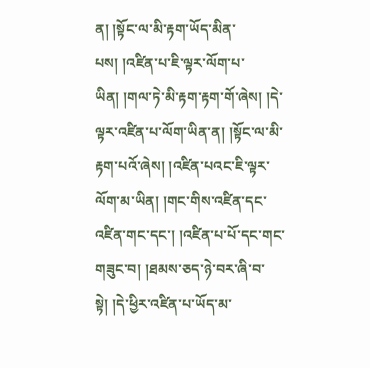ན། །སྟོང་ལ་མི་རྟག་ཡོད་མིན་པས། །འཛིན་པ་ཇི་ལྟར་ལོག་པ་ཡིན། །གལ་ཏེ་མི་རྟག་རྟག་གོ་ཞེས། །དེ་ལྟར་འཛིན་པ་ལོག་ཡིན་ན། །སྟོང་ལ་མི་རྟག་པའོ་ཞེས། །འཛིན་པའང་ཇི་ལྟར་ལོག་མ་ཡིན། །གང་གིས་འཛིན་དང་འཛིན་གང་དང་། །འཛིན་པ་པོ་དང་གང་གཟུང་བ། །ཐམས་ཅད་ཉེ་བར་ཞི་བ་སྟེ། །དེ་ཕྱིར་འཛིན་པ་ཡོད་མ་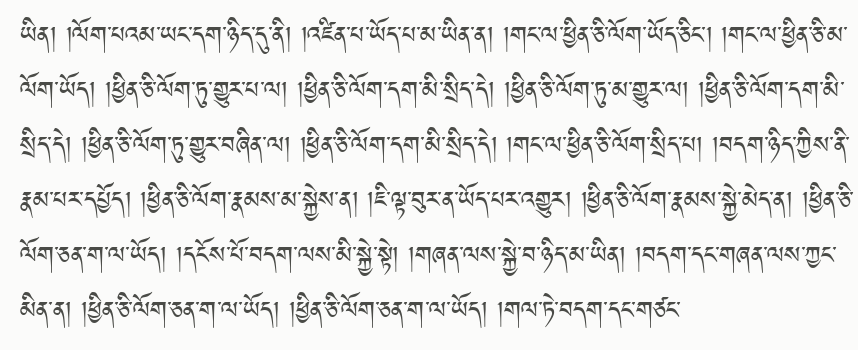ཡིན། །ལོག་པའམ་ཡང་དག་ཉིད་དུ་ནི། །འཛིན་པ་ཡོད་པ་མ་ཡིན་ན། །གང་ལ་ཕྱིན་ཅི་ལོག་ཡོད་ཅིང་། །གང་ལ་ཕྱིན་ཅི་མ་ལོག་ཡོད། །ཕྱིན་ཅི་ལོག་ཏུ་གྱུར་པ་ལ། །ཕྱིན་ཅི་ལོག་དག་མི་སྲིད་དེ། །ཕྱིན་ཅི་ལོག་ཏུ་མ་གྱུར་ལ། །ཕྱིན་ཅི་ལོག་དག་མི་སྲིད་དེ། །ཕྱིན་ཅི་ལོག་ཏུ་གྱུར་བཞིན་ལ། །ཕྱིན་ཅི་ལོག་དག་མི་སྲིད་དེ། །གང་ལ་ཕྱིན་ཅི་ལོག་སྲིད་པ། །བདག་ཉིད་ཀྱིས་ནི་རྣམ་པར་དཔྱོད། །ཕྱིན་ཅི་ལོག་རྣམས་མ་སྐྱེས་ན། །ཇི་ལྟ་བུར་ན་ཡོད་པར་འགྱུར། །ཕྱིན་ཅི་ལོག་རྣམས་སྐྱེ་མེད་ན། །ཕྱིན་ཅི་ལོག་ཅན་ག་ལ་ཡོད། །དངོས་པོ་བདག་ལས་མི་སྐྱེ་སྟེ། །གཞན་ལས་སྐྱེ་བ་ཉིད་མ་ཡིན། །བདག་དང་གཞན་ལས་ཀྱང་མིན་ན། །ཕྱིན་ཅི་ལོག་ཅན་ག་ལ་ཡོད། །ཕྱིན་ཅི་ལོག་ཅན་ག་ལ་ཡོད། །གལ་ཏེ་བདག་དང་གཙང་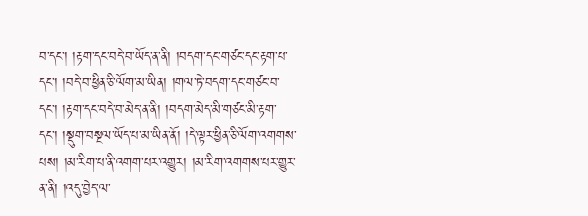བ་དང་། །རྟག་དང་བདེ་བ་ཡོད་ན་ནི། །བདག་དང་གཙང་དང་རྟག་པ་དང་། །བདེ་བ་ཕྱིན་ཅི་ལོག་མ་ཡིན། །གལ་ཏེ་བདག་དང་གཙང་བ་དང་། །རྟག་དང་བདེ་བ་མེད་ན་ནི། །བདག་མེད་མི་གཙང་མི་རྟག་དང་། །སྡུག་བསྔལ་ཡོད་པ་མ་ཡིན་ནོ། །དེ་ལྟར་ཕྱིན་ཅི་ལོག་འགགས་པས། །མ་རིག་པ་ནི་འགག་པར་འགྱུར། །མ་རིག་འགགས་པར་གྱུར་ན་ནི། །འདུ་བྱེད་ལ་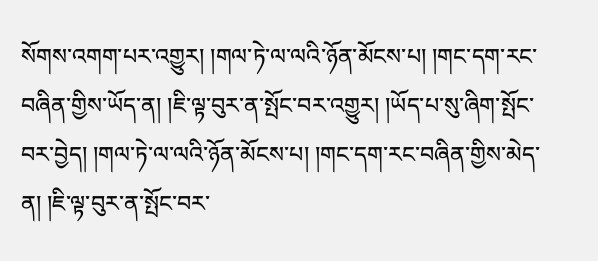སོགས་འགག་པར་འགྱུར། །གལ་ཏེ་ལ་ལའི་ཉོན་མོངས་པ། །གང་དག་རང་བཞིན་གྱིས་ཡོད་ན། །ཇི་ལྟ་བུར་ན་སྤོང་བར་འགྱུར། །ཡོད་པ་སུ་ཞིག་སྤོང་བར་བྱེད། །གལ་ཏེ་ལ་ལའི་ཉོན་མོངས་པ། །གང་དག་རང་བཞིན་གྱིས་མེད་ན། །ཇི་ལྟ་བུར་ན་སྤོང་བར་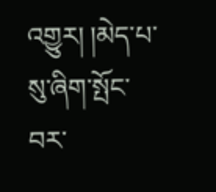འགྱུར། །མེད་པ་སུ་ཞིག་སྤོང་བར་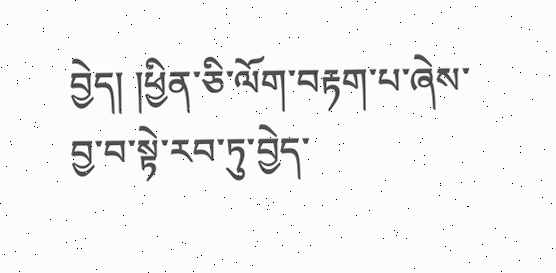བྱེད། །ཕྱིན་ཅི་ལོག་བརྟག་པ་ཞེས་བྱ་བ་སྟེ་རབ་ཏུ་བྱེད་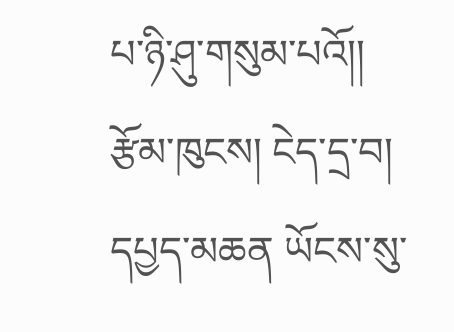པ་ཉི་ཤུ་གསུམ་པའོ།།
རྩོམ་ཁུངས། ངེད་དྲ་བ།
དཔྱད་མཆན ཡོངས་སུ་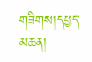གཟིགས།དཔྱད་མཆན།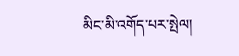མིང་མི་འགོད་པར་སྤེལ།